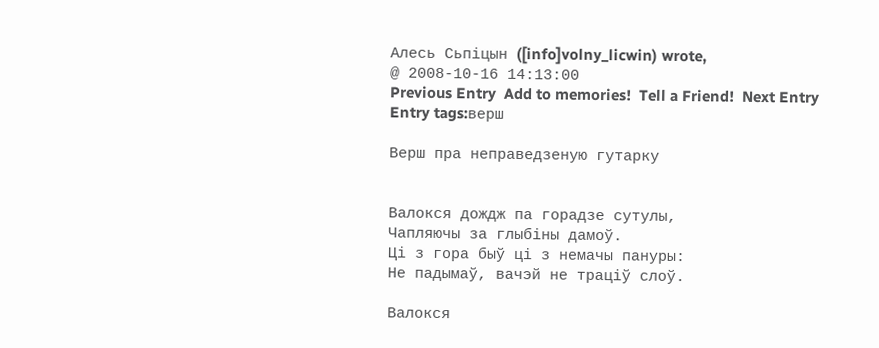Алесь Сьпіцын ([info]volny_licwin) wrote,
@ 2008-10-16 14:13:00
Previous Entry  Add to memories!  Tell a Friend!  Next Entry
Entry tags:верш

Верш пра неправедзеную гутарку


Валокся дождж па горадзе сутулы,
Чапляючы за глыбіны дамоў.
Ці з гора быў ці з немачы пануры:
Не падымаў, вачэй не траціў слоў.

Валокся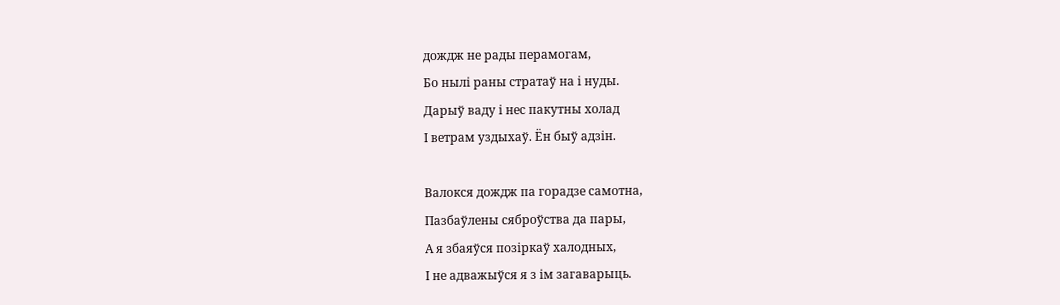дождж не рады перамогам,
Бо нылі раны стратаў на і нуды.
Дарыў ваду і нес пакутны холад
І ветрам уздыхаў. Ён быў адзін.

Валокся дождж па горадзе самотна,
Пазбаўлены сяброўства да пары,
А я збаяўся позіркаў халодных,
І не адважыўся я з ім загаварыць.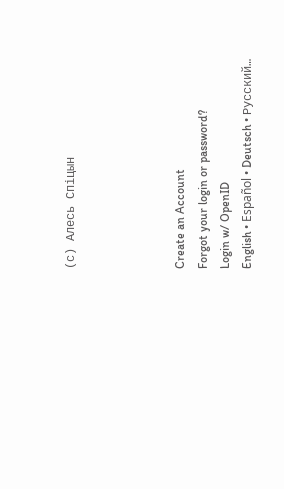(с) Алесь Спіцын




Create an Account
Forgot your login or password?
Login w/ OpenID
English • Español • Deutsch • Русский…